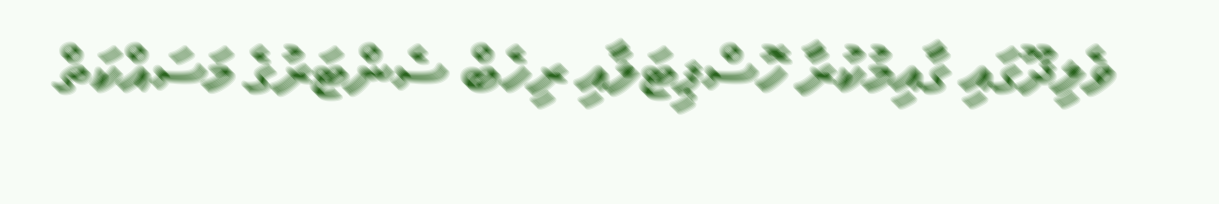ވެލިދޫގައި ގާއިމުކުރާ ހޮސްޕިޓަލާއި ރިހެބް ސެންޓަރުގެ މަސައްކަތް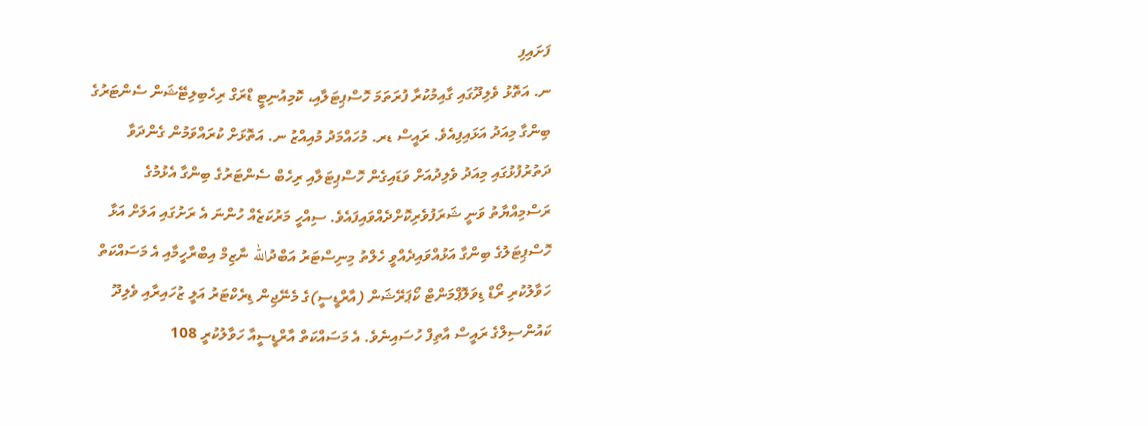ފަށައިފި
ނ. އަތޮޅު ވެލިދޫގައި ގާއިމުކުރާ ފުރަތަމަ ހޮސްޕިޓަލާއި، ކޮމިއުނިޓީ ޑްރަގް ރިހެބިލިޓޭޝަން ސެންޓަރުގެ ބިންގާ މިއަދު އަޅައިފިއެވެ. ރައީސް ޑރ. މުހައްމަދު މުއިއްޒު ނ. އަތޮޅަށް ކުރައްވަމުން ގެންދަވާ ދަތުރުފުޅުގައި މިއަދު ވެލިދުއަށް ވަޑައިގެން ހޮސްޕިޓަލާއި ރިހެބް ސެންޓަރުގެ ބިންގާ އެޅުމުގެ ރަސްމިއްޔާތު ވަނީ ޝަރަފުވެރިކޮށްދެއްވައިފައެވެ. ސިއްހީ މަރުކަޒެއް ހުންނަ އެ ރަށުގައި އަލަށް އަޅާ ހޮސްޕިޓަލުގެ ބިންގާ އަޅުއްވައިދެއްވީ ހެލްތު މިނިސްޓަރު އަބްދުالله ނާޒިމް އިބްރާހީމާއި އެ މަސައްކަތް ހަވާލުކުރި ރޯޑް ޑިވަލޮޕްމަންޓް ކޯޕަރޭޝަން (އާރްޑީސީ)ގެ މެނޭޖިން ޑިރެކްޓަރު އަލީ ޒުހައިރާއި ވެލިދޫ ކައުންސިލްގެ ރައީސް އާތިފް ހުސައިނެވެ. އެ މަސައްކަތް އާރްޑީސީއާ ހަވާލުކުރީ 108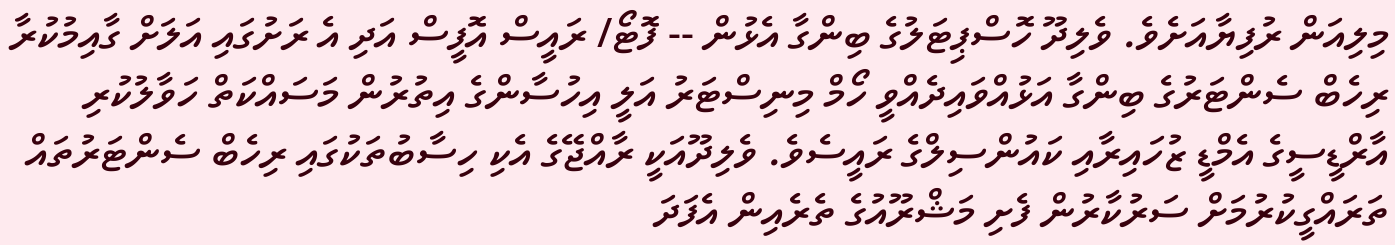މިލިއަން ރުފިޔާއަށެވެ. ވެލިދޫ ހޮސްޕިޓަލުގެ ބިންގާ އެޅުން -- ފޮޓޯ/ ރައީސް އޮފީސް އަދި އެ ރަށުގައި އަލަށް ގާއިމުކުރާ ރިހެބް ސެންޓަރުގެ ބިންގާ އަޅުއްވައިދެއްވީ ހޯމް މިނިސްޓަރު އަލީ އިހުސާންގެ އިތުރުން މަސައްކަތް ހަވާލުކުރި އާރްޑީސީގެ އެމްޑީ ޒުހައިރާއި ކައުންސިލްގެ ރައީސެވެ. ވެލިދޫއަކީ ރާއްޖޭގެ އެކި ހިސާބުތަކުގައި ރިހެބް ސެންޓަރުތައް ތަރައްގީކުރުމަށް ސަރުކާރުން ފެށި މަޝްރޫއުގެ ތެރެއިން އެފަދަ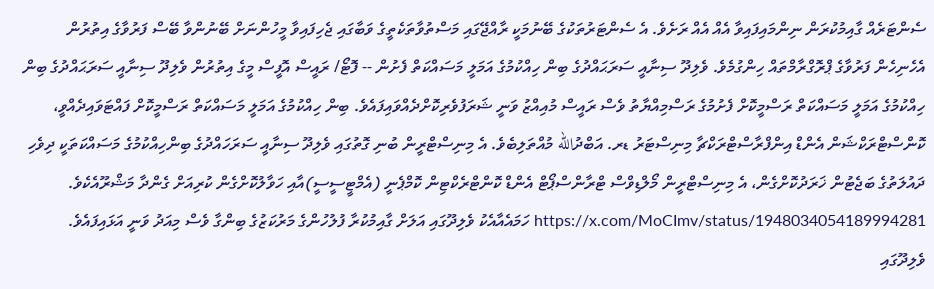ސެންޓަރެއް ގާއިމުކުރަން ނިންމައިފައިވާ އެއް އެއް ރަށެވެ. އެ ސެންޓަރުތަކުގެ ބޭނުމަކީ ރާއްޖޭގައި މަސްތުވާތަކެތީގެ ވަބާގައި ޖެހިފައިވާ މީހުންނަށް ބޭނުންވާ ބޭސް ފަރުވާގެ އިތުރުން އެހެނިހެން ފަރުވާގެ ޕްރޮގްރާމްތައް ހިންގުމެވެ. ވެލިދޫ ސިނާއީ ސަރަޙައްދުގެ ބިން ހިއްކުމުގެ އަމަލީ މަސައްކަތް ފެށުން -- ފޮޓޯ/ ރައީސް އޮފީސް މީގެ އިތުރުން ވެލިދޫ ސިނާއީ ސަރަޙައްދުގެ ބިން ހިއްކުމުގެ އަމަލީ މަސައްކަތް ރަސްމީކޮށް ފެށުމުގެ ރަސްމިއްޔާތު ވެސް ރައީސް މުއިއްޒު ވަނީ ޝަރަފުވެރިކޮށްދެއްވައިފައެވެ. ބިން ހިއްކުމުގެ އަމަލީ މަސައްކަތް ރަސްމީކޮށް ފައްޓަވައިދެއްވީ، ކޮންސްޓްރަކްޝަން އެންޑް އިންފްރާސްޓްރަކްޗާ މިނިސްޓަރު ޑރ. އަބްދުالله މުއްތަލިބެވެ. އެ މިނިސްޓްރީން ބުނި ގޮތުގައި ވެލިދޫ ސިނާއީ ސަރަހައްދުގެ ބިންހިއްކުމުގެ މަސައްކަތަކީ ދިވެހި ދައުލަތުގެ ބަޖެޓުން ޚަރަދުކޮށްގެން، އެ މިނިސްޓްރީން މޯލްޑިވްސް ޓްރާންސްޕޯޓް އެންޑް ކޮންޓްރެކްޓިން ކޮމްޕެނީ (އެމްޓީސީސީ)އާއި ހަވާލުކޮށްގެން ކުރިއަށް ގެންދާ މަޝްރޫއެކެވެ. https://x.com/MoCImv/status/1948034054189994281 ހަމައެއާއެކު ވެލިދޫގައި އަލަށް ގާއިމުކުރާ ފުލުހުންގެ މަރުކަޒުގެ ބިންގާ ވެސް މިއަދު ވަނީ އަޅައިފައެވެ. ވެލިދޫގައި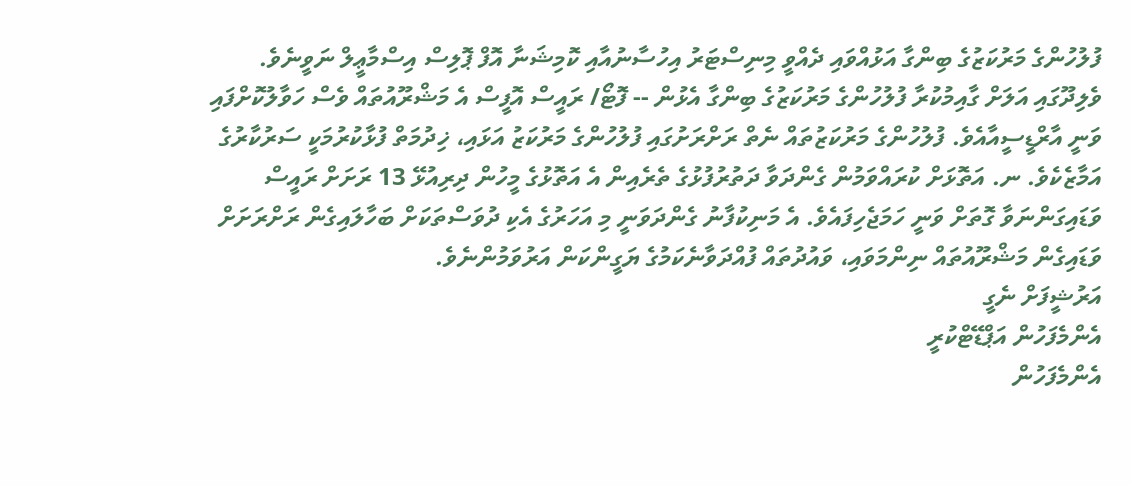ފުލުހުންގެ މަރުކަޒުގެ ބިންގާ އަޅުއްވައި ދެއްވީ މިނިސްޓަރު އިހުސާނުއާއި ކޮމިޝަނާ އޮފް ޕޮލިސް އިސްމާޢީލް ނަވީނެވެ. ވެލިދޫގައި އަލަށް ގާއިމުކުރާ ފުލުހުންގެ މަރުކަޒުގެ ބިންގާ އެޅުން -- ފޮޓޯ/ ރައީސް އޮފީސް އެ މަޝްރޫއުތައް ވެސް ހަވާލުކޮށްފައި ވަނީ އާރްޑީސީއާއެވެ. ފުލުހުންގެ މަރުކަޒުތައް ނެތް ރަށްރަށުގައި ފުލުހުންގެ މަރުކަޒު އަޅައި، ޚިދުމަތް ފުޅާކުރުމަކީ ސަރުކާރުގެ އަމާޒެކެވެ. ނ. އަތޮޅަށް ކުރައްވަމުން ގެންދަވާ ދަތުރުފުޅުގެ ތެރެއިން އެ އަތޮޅުގެ މީހުން ދިރިއުޅޭ 13 ރަށަށް ރައީސް ވަޑައިގަންނަވާ ގޮތަށް ވަނީ ހަމަޖެހިފައެވެ. އެ މަނިކުފާނު ގެންދަވަނީ މި އަހަރުގެ އެކި ދުވަސްތަކަށް ބަހާލައިގެން ރަށްރަށަށް ވަޑައިގެން މަޝްރޫއުތައް ނިންމަވައި، ވައުދުތައް ފުއްދަވާނެކަމުގެ ޔަގީންކަން އަރުވަމުންނެވެ.
އަރުޝީފަށް ނެގީ
އެންމެފަހުން އަޕްޑޭޓްކުރީ
އެންމެފަހުން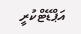އަޕްޑޭޓްކުރީ